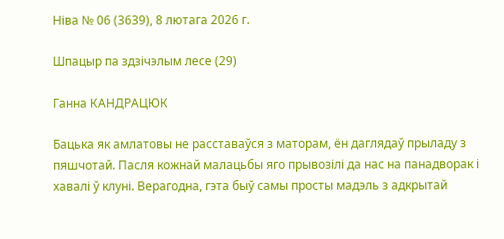Ніва № 06 (3639), 8 лютага 2026 г.

Шпацыр па здзічэлым лесе (29)

Ганна КАНДРАЦЮК

Бацька як амлатовы не расставаўся з маторам, ён даглядаў прыладу з пяшчотай. Пасля кожнай малацьбы яго прывозілі да нас на панадворак і хавалі ў клуні. Верагодна, гэта быў самы просты мадэль з адкрытай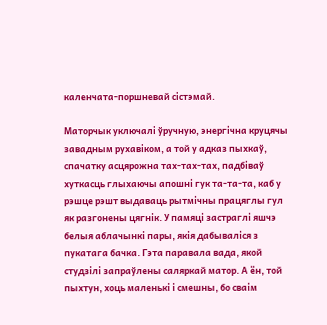каленчата-поршневай сістэмай.

Маторчык уключалі ўручную, энергічна круцячы завадным рухавіком, а той у адказ пыхкаў, спачатку асцярожна тах-тах-тах, падбіваў хуткасць глыхаючы апошні гук та-та-та, каб у рэшце рэшт выдаваць рытмічны працяглы гул як разгонены цягнік. У памяці застраглі яшчэ белыя аблачынкі пары, якія дабываліся з пукатага бачка. Гэта паравала вада, якой студзілі запраўлены саляркай матор. А ён, той пыхтун, хоць маленькі і смешны, бо сваім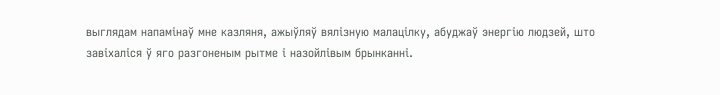выглядам напамінаў мне казляня, ажыўляў вялізную малацілку, абуджаў энергію людзей, што завіхаліся ў яго разгоненым рытме і назойлівым брынканні.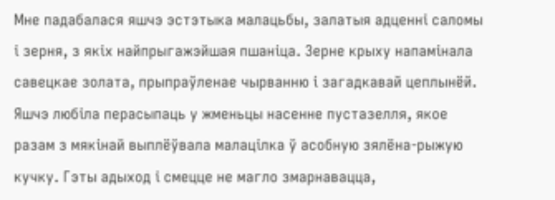Мне падабалася яшчэ эстэтыка малацьбы, залатыя адценні саломы і зерня, з якіх найпрыгажэйшая пшаніца. Зерне крыху напамінала савецкае золата, прыпраўленае чырванню і загадкавай цеплынёй. Яшчэ любіла перасыпаць у жменьцы насенне пустазелля, якое разам з мякінай выплёўвала малацілка ў асобную зялёна-рыжую кучку. Гэты адыход і смецце не магло змарнавацца,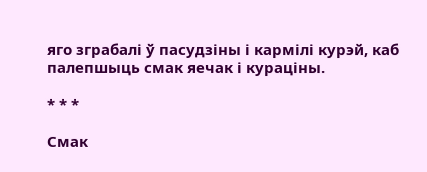яго зграбалі ў пасудзіны і кармілі курэй, каб палепшыць смак яечак і кураціны.

* * *

Смак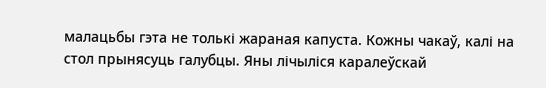малацьбы гэта не толькі жараная капуста. Кожны чакаў, калі на стол прынясуць галубцы. Яны лічыліся каралеўскай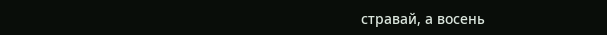стравай, а восень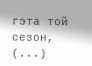гэта той сезон, (...)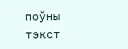поўны тэкст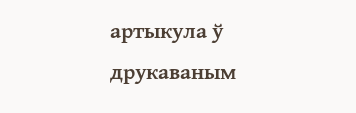артыкула ў друкаваным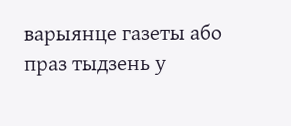варыянце газеты або праз тыдзень у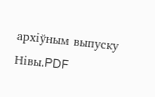архіўным выпуску Нівы.PDF